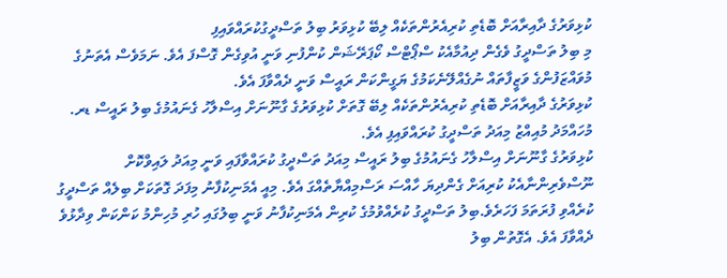ކުޅިވަރުގެ ދާއިރާއަށް ބޮޑެތި ކުރިއެރުންތަކެއް ލިބޭ ކުޅިވަރު ބިލު ތަސްދީގުކުރައްވައިފި
މި ބިލު ތަސްދީގު ވެގެން ދިއުމާއެކު ސްޕޯޓްސް ކޯޕަރޭޝަން ކުންފުނި ވަނީ އުވިގެން ގޮސްފަ އެވެ. ނަމަވެސް އެތަނުގެ މުވައްޒަފުންގެ ވަޒީފާތައް ނުގެއްލޭނެކަމުގެ ޔަގީންކަން ރައީސް ވަނީ ދެއްވާފަ އެވެ.
ކުޅިވަރުގެ ދާއިރާއަށް ބޮޑެތި ކުރިއެރުންތަކެއް ލިބޭ ގޮތަށް ކުޅިވަރުގެ ގާނޫނަށް އިސްލާހު ގެނައުމުގެ ބިލު ރައީސް ޑރ. މުހައްމަދު މުއިއްޒު މިއަދު ތަސްދީގު ކުރައްވައިފި އެވެ.
ކުޅިވަރުގެ ގާނޫނަށް އިސްލާހު ގެނައުމުގެ ބިލު ރައީސް މިއަދު ތަސްދީގު ކުރައްވާފައި ވަނީ މިއަދު ލައިވްކޮށް ނޫސްވެރިންނާއެކު ކުރިއަށް ގެންދިޔަ ހާއްސަ ރަސްމިއްޔާތެއްގަ އެވެ. މިއީ އެމަނިކުފާނު މިފަދަ ގޮތަކަށް ބިލެއް ތަސްދީގު ކުރެއްވި ފުރަތަމަ ފަހަރެވެ.ބިލު ތަސްދީގު ކުރެއްވުމުގެ ކުރިން އެމަނިކުފާނު ވަނީ ބިލުގައި ހުރި މުހިންމު ކަންކަން ވިދާޅުވެ ދެއްވާފަ އެވެ. އެގޮތުން ބިލު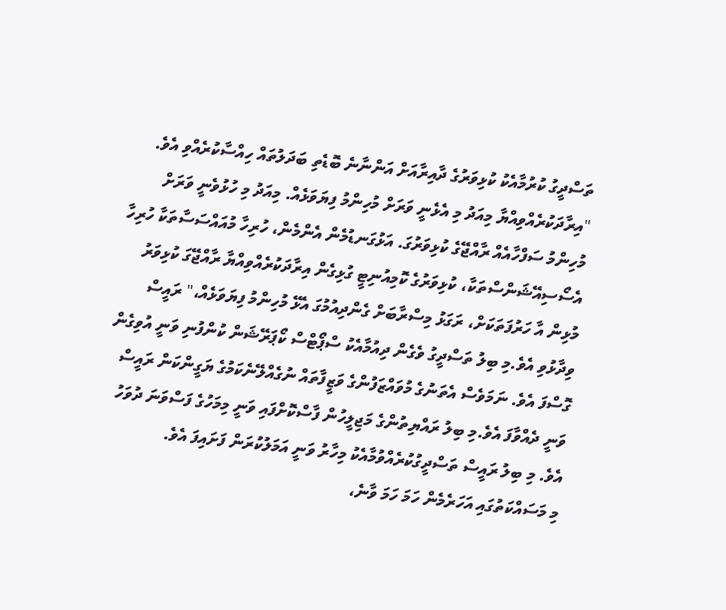ތަސްދީގު ކުރުމާއެކު ކުޅިވަރުގެ ދާއިރާއަށް އަންނާނެ ބޮޑެތި ބަދަލުތައް ހިއްސާކުރެއްވި އެވެ.
"އިރާދަކުރެއްވިއްޔާ މިއަދު މި އެޅެނީ ވަރަށް މުހިންމު ފިޔަވަޅެއް. މިއަދު މި ހުޅުވެނީ ވަރަށް މުހިންމު ސަފްހާއެއް ރާއްޖޭގެ ކުޅިވަރުގަ. އަޅުގަނޑުމެން އެންމެން، ހުރިހާ މުއައްސަސާތަކާ ހުރިހާ އެސޯސިއޭޝަންސްތަކާ، ކުޅިވަރުގެ ކޮމިއުނިޓީ ގުޅިގެން އިރާދަކުރެއްވިއްޔާ ރާއްޖޭގަ ކުޅިވަރު މުޅިން އާ ހަރުފަތަކަށް، ރަގަޅު މިސްރާބަށް ގެންދިއުމުގަ އެޅޭ މުހިންމު ފިޔަވަޅެއް،" ރައީސް ވިދާޅުވި އެވެ.މި ބިލު ތަސްދީގު ވެގެން ދިއުމާއެކު ސްޕޯޓްސް ކޯޕަރޭޝަން ކުންފުނި ވަނީ އުވިގެން ގޮސްފަ އެވެ. ނަމަވެސް އެތަނުގެ މުވައްޒަފުންގެ ވަޒީފާތައް ނުގެއްލޭނެކަމުގެ ޔަގީންކަން ރައީސް ވަނީ ދެއްވާފަ އެވެ.މި ބިލު ރައްޔިތުންގެ މަޖިލީހުން ފާސްކޮށްފައި ވަނީ މިމަހުގެ ފަސްވަނަ ދުވަހު އެވެ. މި ބިލު ރައީސް ތަސްދީގުކުރެއްވުމާއެކު މިހާރު ވަނީ އަމަލުކުރަން ފަށައިފަ އެވެ.
މި މަސައްކަތުގައި އަހަރެމެން ހަމަ ހަމަ ވާނެ،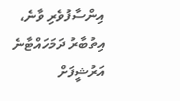އިންސާފުވެރި ވާނެ، އިތުބާރު ދަމަހައްޓާނެ
އަރުޝީފަށް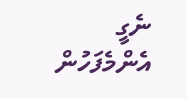ނެގީ
އެންމެފަހުން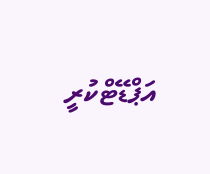އަޕްޑޭޓްކުރީ